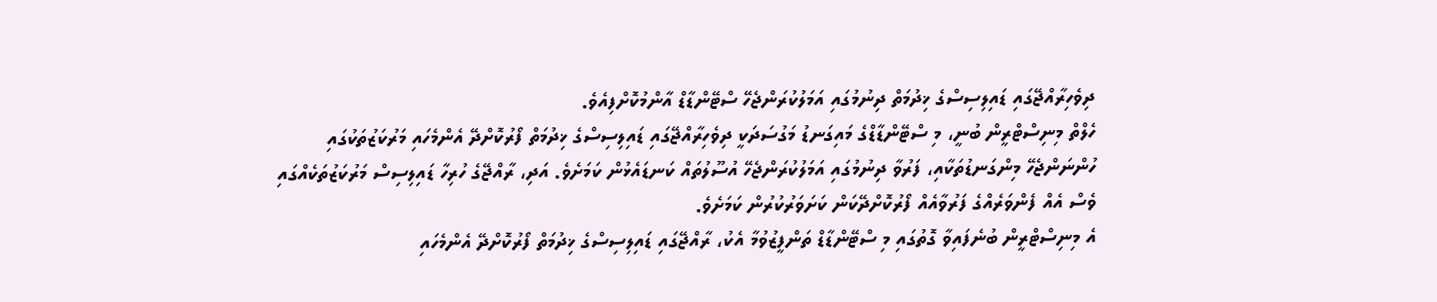ދިވެހިރާއްޖޭގައި ޑައިލިސިސްގެ ޚިދުމަތް ދިނުމުގައި އަމަލުކުރަންޖެހޭ ސްޓޭންޑާޑް އާންމުކޮށްފިއެވެ.
ހެލްތް މިނިސްޓްރީން ބުނީ، މި ސްޓޭންޑާޑްގެ މައިގަނޑު މަގުސަދަކީ ދިވެހިރާއްޖޭގައި ޑައިލިސިސްގެ ޚިދުމަތް ފޯރުކޮށްދޭ އެންމެހައި މަރުކަޒުތަކުގައި ހުންނަންޖެހޭ މިންގަނޑުތަކާއި، ފަރުވާ ދިނުމުގައި އަމަލުކުރަންޖެހޭ އުސޫލުތައް ކަނޑައެޅުން ކަމަށެވެ. އަދި، ރާއްޖޭގެ ހުރިހާ ޑައިލިސިސް މަރުކަޒުތަކެއްގައި ވެސް އެއް ފެންވަރެއްގެ ފަރުވާއެއް ފޯރުކޮށްދޭކަން ކަށަވަރުކުރުން ކަމަށެވެ.
އެ މިނިސްޓްރީން ބުނެފައިވާ ގޮތުގައި މި ސްޓޭންޑާޑް ތަންފީޒުވުމާ އެކު، ރާއްޖޭގައި ޑައިލިސިސްގެ ޚިދުމަތް ފޯރުކޮށްދޭ އެންމެހައި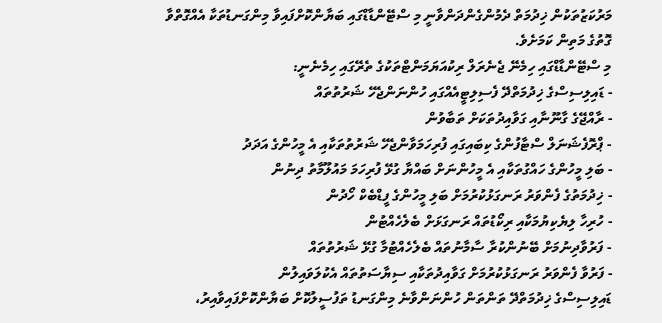މަރުކަޒުތަކުން ޚިދުމަތް ދެމުންގެންދަންވާނީ މި ސްޓޭންޑާޑްގައި ބަޔާންކޮށްފައިވާ މިންގަނޑުތަކާ އެއްގޮތްވާ ގޮތުގެ މަތިން ކަމަށެވެ.
މި ސްޓޭންޑާޑްގައި ހިމެނޭ ޖެނެރަލް ރިކުއަޔަމަންޓްތަކުގެ ތެރޭގައި ހިމެނެނީ:
- ޑައިލިސިސްގެ ޚިދުމަތްދޭ ފެސިލިޓީއެއްގައި ހުންނަންޖެހޭ ޝަރުތުތައް
- ރާއްޖޭގެ ގާނޫނާއި ގަވާއިދުތަކަށް ތަބާވުން
- ޕްރޮފެޝަނަލް ސްޓާފުންގެ ކިބައިގައި ފުރިހަމަވާންޖެހޭ ޝަރުތުތަކާއި އެ މީހުންގެ އަދަދު
- ބަލި މީހުންގެ ހައްގުތަކާއި އެ މީހުންނަށް ބައްޔާ ގުޅޭ ފުރިހަމަ މައުލޫމާތު ދިނުން
- ޚިދުމަތުގެ ފެންވަރު ރަނގަޅުކުރުމަށް ބަލި މީހުންގެ ފީޑްބެކް ހޯދުން
- ހުރިހާ ލިޔެކިޔުމަކާއި ރިކޯޑުތައް ރަނގަޅަށް ބެލެހެއްޓުން
- ފަރުވާދިނުމަށް ބޭނުންކުރާ ސާމާނުތައް ބެލެހެއްޓުމާ ގުޅޭ ޝަރުތުތައް
- ފަރުވާ ފެންވަރު ރަނގަޅުކުރުމަށް ގަވާއިދުތަކާއި ސިޔާސަތުތައް އެކުލަވައިލުން
ޑައިލިސިސްގެ ޚިދުމަތްދޭ ތަންތަން ހުންނަންވާނެ މިންގަނޑު ތަފުސީލުކޮށް ބަޔާންކޮށްފައިވާއިރު،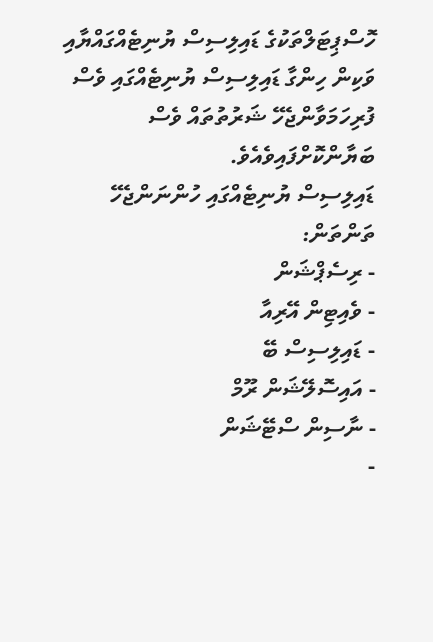ހޮސްޕިޓަލްތަކުގެ ޑައިލިސިސް ޔުނިޓެއްގައްޔާއި ވަކިން ހިންގާ ޑައިލިސިސް ޔުނިޓެއްގައި ވެސް ފުރިހަމަވާންޖެހޭ ޝަރުތުތައް ވެސް ބަޔާންކޮށްފައިވެއެވެ.
ޑައިލިސިސް ޔުނިޓެއްގައި ހުންނަންޖެހޭ ތަންތަން:
- ރިސެޕްޝަން
- ވެއިޓިން އޭރިއާ
- ޑައިލިސިސް ބޭ
- އައިސޮލޭޝަން ރޫމް
- ނާސިން ސްޓޭޝަން
-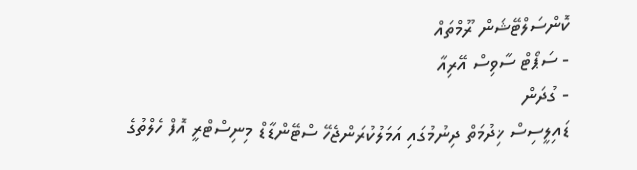ކޮންސަލްޓޭޝަން ރޫމްތައް
- ސަޕޯޓް ސާވިސް އޭރިއާ
- ގުދަން
ޑައިލީސިސް ޚިދުމަތް ދިނުމުގައި އަމަލުކުރަންޖެހޭ ސްޓޭންޑާޑް މިނިސްޓްރީ އޮފް ހެލްތުގެ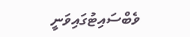ވެބްސައިޓުގައިވަނީ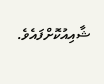ޝާއިއުކޮށްފައެވެ.